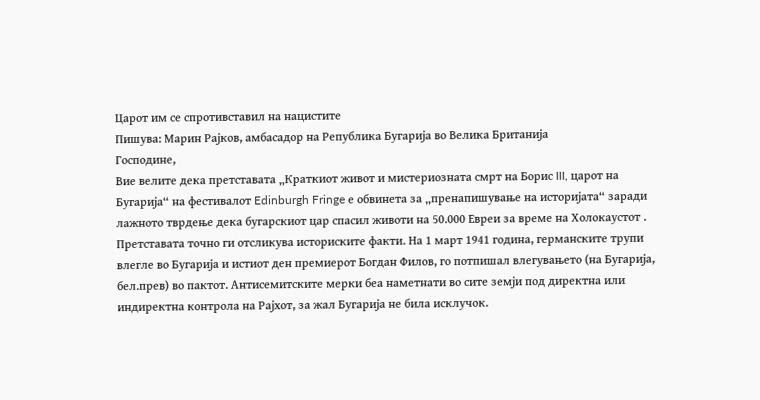Царот им се спротивставил на нацистите
Пишува: Марин Рајков, амбасадор на Република Бугарија во Велика Британија
Господине,
Вие велите дека претставата „Краткиот живот и мистериозната смрт на Борис III, царот на Бугарија“ на фестивалот Edinburgh Fringe е обвинета за „пренапишување на историјата“ заради лажното тврдење дека бугарскиот цар спасил животи на 50.000 Евреи за време на Холокаустот .
Претставата точно ги отсликува историските факти. На 1 март 1941 година, германските трупи влегле во Бугарија и истиот ден премиерот Богдан Филов, го потпишал влегувањето (на Бугарија, бел.прев) во пактот. Антисемитските мерки беа наметнати во сите земји под директна или индиректна контрола на Рајхот, за жал Бугарија не била исклучок.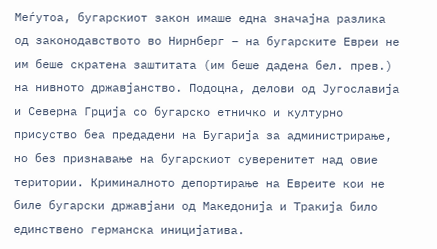Меѓутоа, бугарскиот закон имаше една значајна разлика од законодавството во Нирнберг – на бугарските Евреи не им беше скратена заштитата (им беше дадена бел. прев.) на нивното државјанство. Подоцна, делови од Југославија и Северна Грција со бугарско етничко и културно присуство беа предадени на Бугарија за администрирање, но без признавање на бугарскиот суверенитет над овие територии. Криминалното депортирање на Евреите кои не биле бугарски државјани од Македонија и Тракија било единствено германска иницијатива.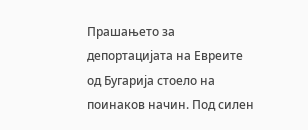Прашањето за депортацијата на Евреите од Бугарија стоело на поинаков начин. Под силен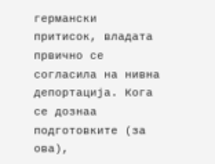германски притисок, владата првично се согласила на нивна депортација. Кога се дознаа подготовките (за ова),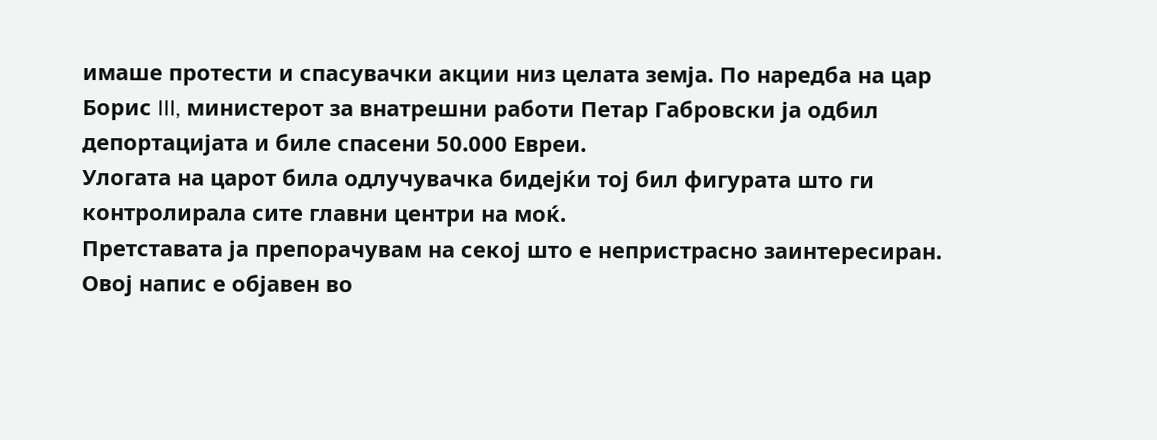имаше протести и спасувачки акции низ целата земја. По наредба на цар Борис III, министерот за внатрешни работи Петар Габровски ја одбил депортацијата и биле спасени 50.000 Евреи.
Улогата на царот била одлучувачка бидејќи тој бил фигурата што ги контролирала сите главни центри на моќ.
Претставата ја препорачувам на секој што е непристрасно заинтересиран.
Овој напис е објавен во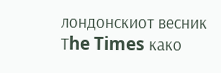лондонскиот весник Тhe Times како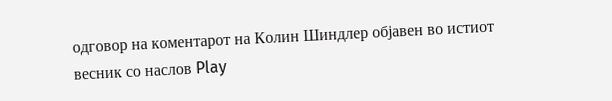одговор на коментарот на Колин Шиндлер обjaвен во истиот весник со наслов Play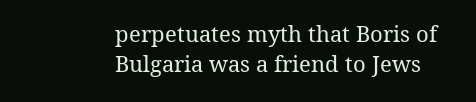perpetuates myth that Boris of Bulgaria was a friend to Jews